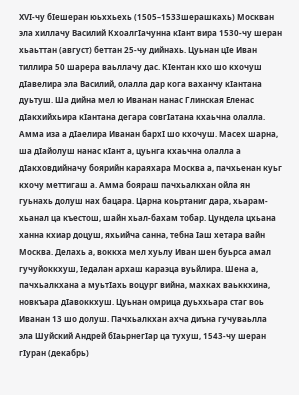XVI-чу бIешеран юьххьехь (1505–1533шерашкахь) Москван эла хиллачу Василий КхоалгIачунна кIант вира 1530-чу шеран хьаьттан (август) беттан 25-чу дийнахь. Цуьнан цIе Иван тиллира 50 шарера ваьллачу дас. КIентан кхо шо кхочуш дIавелира эла Василий, олалла дар кога ваханчу кIантана дуьтуш. Ша дийна мел ю Иванан нанас Глинская Еленас дIакхийхьира кIантана дегара совгIатана кхаьчна олалла. Амма иза а дIаелира Иванан бархI шо кхочуш. Масех шарна, ша дIайолуш нанас кIант а, цуьнга кхаьчна олалла а дIакховдийначу боярийн караяхара Москва а, пачхьенан куьг кхочу меттигаш а. Амма бояраш пачхьалкхан ойла ян гуьнахь долуш нах бацара. Царна коьртаниг дара, хьарам-хьанал ца къестош, шайн хьал-бахам тобар. Цундела цхьана ханна кхиар доцуш, яхьийча санна, тебна Iаш хетара вайн Москва. Делахь а, воккха мел хуьлу Иван шен буьрса амал гучуйоккхуш, Iедалан архаш караэца вуьйлира. Шена а, пачхьалкхана а муьтIахь воцург вийна, махках ваьккхина, новкъара дIавоккхуш. Цуьнан омрица дуьххьара стаг воь Иванан 13 шо долуш. Пачхьалкхан ахча диъна гучуваьлла эла Шуйский Андрей бIаьрнегIар ца тухуш, 1543-чу шеран гIуран (декабрь)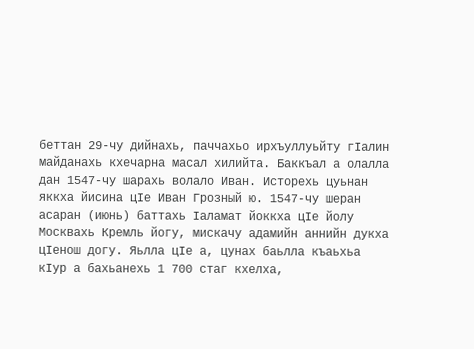беттан 29-чу дийнахь, паччахьо ирхъуллуьйту гIалин майданахь кхечарна масал хилийта. Баккъал а олалла дан 1547-чу шарахь волало Иван. Исторехь цуьнан яккха йисина цIе Иван Грозный ю. 1547-чу шеран асаран (июнь) баттахь Iаламат йоккха цIе йолу Москвахь Кремль йогу, мискачу адамийн аннийн дукха цIенош догу. Яьлла цIе а, цунах баьлла къаьхьа кIур а бахьанехь 1 700 стаг кхелха,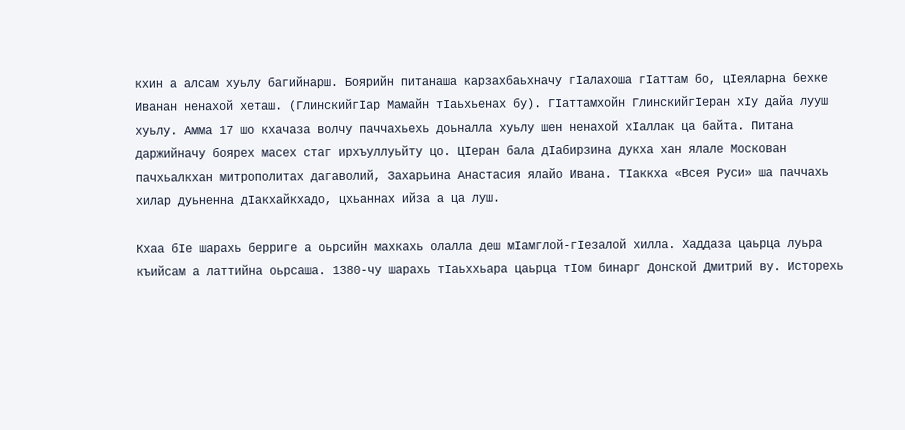кхин а алсам хуьлу багийнарш. Боярийн питанаша карзахбаьхначу гIалахоша гIаттам бо, цIеяларна бехке Иванан ненахой хеташ. (ГлинскийгIар Мамайн тIаьхьенах бу). ГIаттамхойн ГлинскийгIеран хIу дайа лууш хуьлу. Амма 17 шо кхачаза волчу паччахьехь доьналла хуьлу шен ненахой хIаллак ца байта. Питана даржийначу боярех масех стаг ирхъуллуьйту цо. ЦIеран бала дIабирзина дукха хан ялале Москован пачхьалкхан митрополитах дагаволий, Захарьина Анастасия ялайо Ивана. ТIаккха «Всея Руси» ша паччахь хилар дуьненна дIакхайкхадо, цхьаннах ийза а ца луш.

Кхаа бIе шарахь берриге а оьрсийн махкахь олалла деш мIамглой-гIезалой хилла. Хаддаза цаьрца луьра къийсам а латтийна оьрсаша. 1380-чу шарахь тIаьххьара цаьрца тIом бинарг Донской Дмитрий ву. Исторехь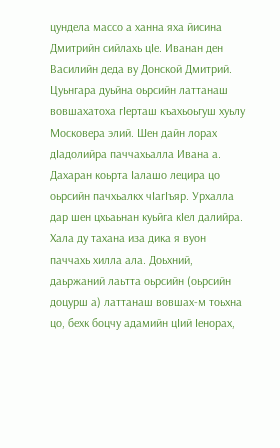цундела массо а ханна яха йисина Дмитрийн сийлахь цIе. Иванан ден Василийн деда ву Донской Дмитрий. Цуьнгара дуьйна оьрсийн латтанаш вовшахатоха гIерташ къахьоьгуш хуьлу Московера элий. Шен дайн лорах дIадолийра паччахьалла Ивана а. Дахаран коьрта Iалашо лецира цо оьрсийн пачхьалкх чIагIъяр. Урхалла дар шен цхьаьнан куьйга кIел далийра. Хала ду тахана иза дика я вуон паччахь хилла ала. Доьхний, даьржаний лаьтта оьрсийн (оьрсийн доцурш а) латтанаш вовшах-м тоьхна цо, бехк боцчу адамийн цIий Iенорах,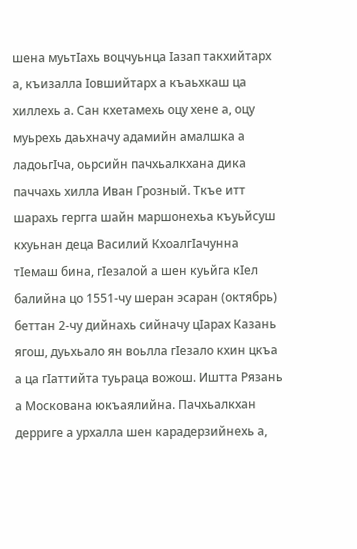шена муьтIахь воцчуьнца Iазап такхийтарх а, къизалла Iовшийтарх а къаьхкаш ца хиллехь а. Сан кхетамехь оцу хене а, оцу муьрехь даьхначу адамийн амалшка а ладоьгIча, оьрсийн пачхьалкхана дика паччахь хилла Иван Грозный. Ткъе итт шарахь гергга шайн маршонехьа къуьйсуш кхуьнан деца Василий КхоалгIачунна тIемаш бина, гIезалой а шен куьйга кIел балийна цо 1551-чу шеран эсаран (октябрь) беттан 2-чу дийнахь сийначу цIарах Казань ягош, дуьхьало ян воьлла гIезало кхин цкъа а ца гIаттийта туьраца вожош. Иштта Рязань а Москована юкъаялийна. Пачхьалкхан дерриге а урхалла шен карадерзийнехь а,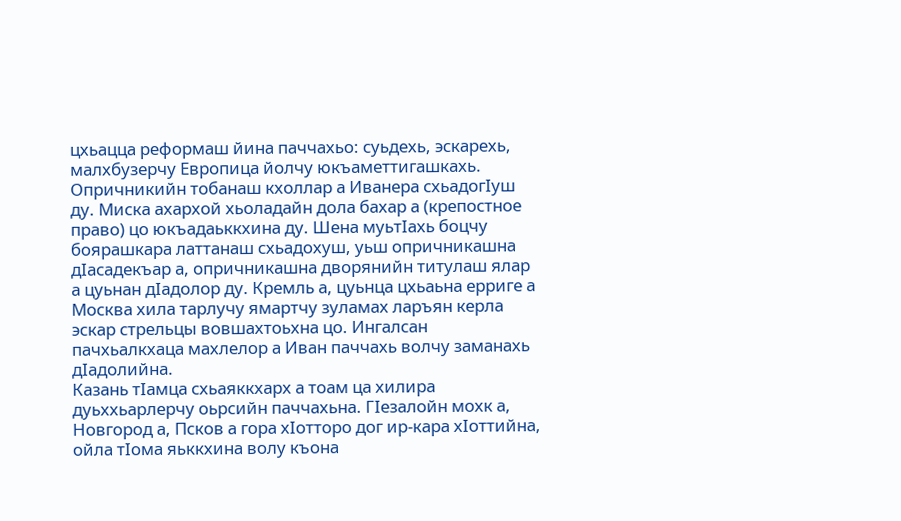цхьацца реформаш йина паччахьо: суьдехь, эскарехь, малхбузерчу Европица йолчу юкъаметтигашкахь. Опричникийн тобанаш кхоллар а Иванера схьадогIуш ду. Миска ахархой хьоладайн дола бахар а (крепостное право) цо юкъадаьккхина ду. Шена муьтIахь боцчу боярашкара латтанаш схьадохуш, уьш опричникашна дIасадекъар а, опричникашна дворянийн титулаш ялар а цуьнан дIадолор ду. Кремль а, цуьнца цхьаьна ерриге а Москва хила тарлучу ямартчу зуламах ларъян керла эскар стрельцы вовшахтоьхна цо. Ингалсан пачхьалкхаца махлелор а Иван паччахь волчу заманахь дIадолийна.
Казань тIамца схьаяккхарх а тоам ца хилира дуьххьарлерчу оьрсийн паччахьна. ГIезалойн мохк а, Новгород а, Псков а гора хIотторо дог ир-кара хIоттийна, ойла тIома яьккхина волу къона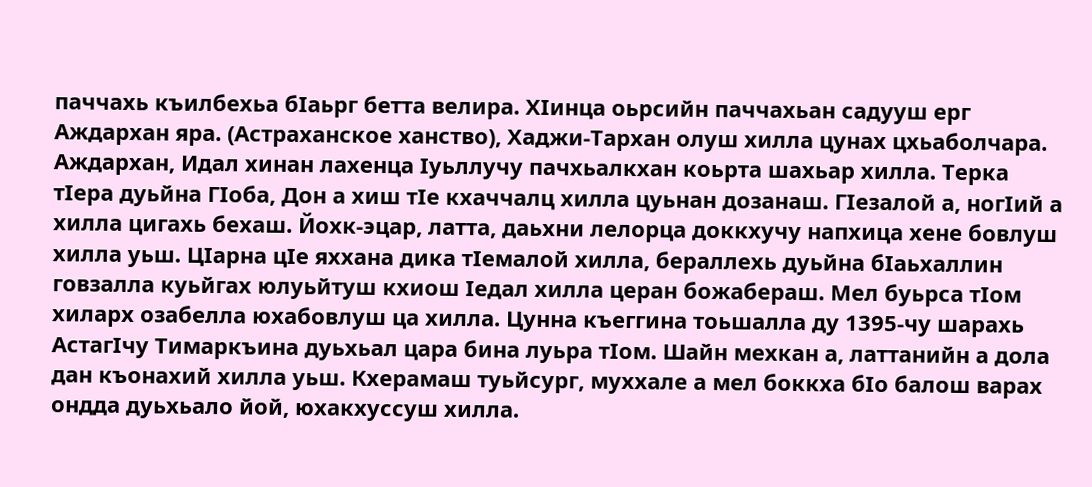паччахь къилбехьа бIаьрг бетта велира. ХIинца оьрсийн паччахьан садууш ерг Аждархан яра. (Астраханское ханство), Хаджи-Тархан олуш хилла цунах цхьаболчара. Аждархан, Идал хинан лахенца Iуьллучу пачхьалкхан коьрта шахьар хилла. Терка тIера дуьйна ГIоба, Дон а хиш тIе кхаччалц хилла цуьнан дозанаш. ГIезалой а, ногIий а хилла цигахь бехаш. Йохк-эцар, латта, даьхни лелорца доккхучу напхица хене бовлуш хилла уьш. ЦIарна цIе яххана дика тIемалой хилла, бераллехь дуьйна бIаьхаллин говзалла куьйгах юлуьйтуш кхиош Iедал хилла церан божабераш. Мел буьрса тIом хиларх озабелла юхабовлуш ца хилла. Цунна къеггина тоьшалла ду 1395-чу шарахь АстагIчу Тимаркъина дуьхьал цара бина луьра тIом. Шайн мехкан а, латтанийн а дола дан къонахий хилла уьш. Кхерамаш туьйсург, муххале а мел боккха бIо балош варах ондда дуьхьало йой, юхакхуссуш хилла.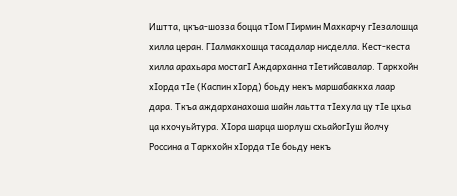Иштта, цкъа-шозза боцца тIом ГIирмин Махкарчу гIезалошца хилла церан. ГIалмакхошца тасадалар нисделла. Кест-кеста хилла арахьара мостагI Аждарханна тIетийсавалар. Таркхойн хIорда тIе (Каспин хIорд) боьду некъ маршабаккха лаар дара. Ткъа аждарханахоша шайн лаьтта тIехула цу тIе цхьа ца кхочуьйтура. ХIора шарца шорлуш схьайогIуш йолчу Россина а Таркхойн хIорда тIе боьду некъ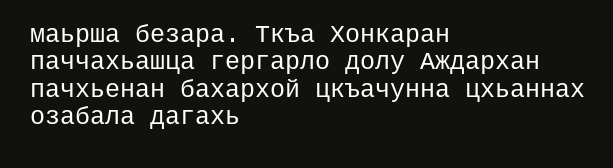маьрша безара. Ткъа Хонкаран паччахьашца гергарло долу Аждархан пачхьенан бахархой цкъачунна цхьаннах озабала дагахь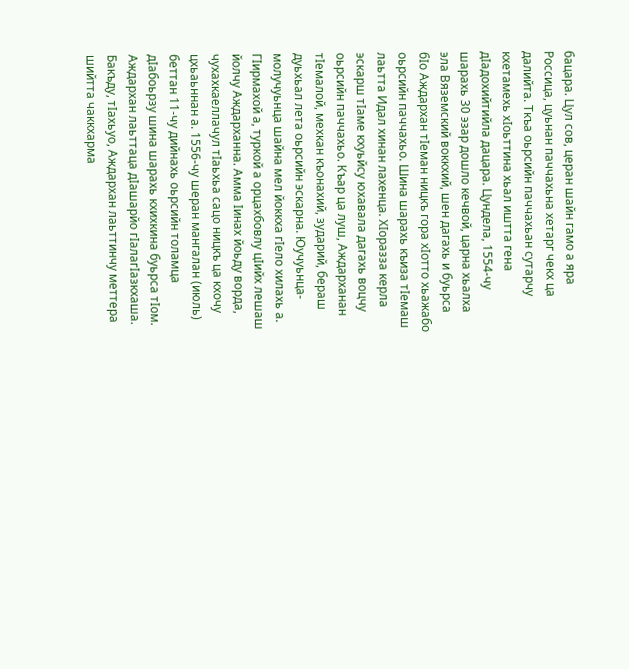бацара. Цул сов, церан шайн гамо а яра Россица, цуьнан паччахьна хетарг чекх ца далийта. Ткъа оьрсийн паччахьан сутарчу кхетамехь хIоьттина хьал иштта гена дIадохийтийла дацара. Цундела, 1554-чу шарахь 30 эзар дошло кечвой, царна хьалха эла Вяземский воккхий, шен дагахь и буьрса бIо Аждархан тIеман ницкъ гора хIотто хьажабо оьрсийн паччахьо. Шина шарахь къиза тIемаш лаьтта Идал хинан лахенца. ХIоразза керла эскарш тIаме кхуьйсу юхавала дагахь воцчу оьрсийн паччахьо. Къар ца луш, Аждарханан тIемалой, мехкан къонахий, зударий, бераш дуьхьал лета оьрсийн эскарна. Юучуьнца-молучуьнца шайна мел йоккха гIело хилахь а. ГIирмахой а, туркой а орцахбовлу цIийх лешаш йолчу Аждарханна. Амма Iинах йоьду ворда, чухахкаеллачул тIаьхьа сацо ницкъ ца кхочу цхьаьннан а. 1556-чу шеран мангалан (июль) беттан 11-чу дийнахь оьрсийн толамца дIабоьрзу шина шарахь кхихкина буьрса тIом. Аждархан лаьттаца дIашарйо гIалагIазкхаша. Бакъду, тIахьуо, Аждархан лаьттинчу меттера шийтта чаккхарма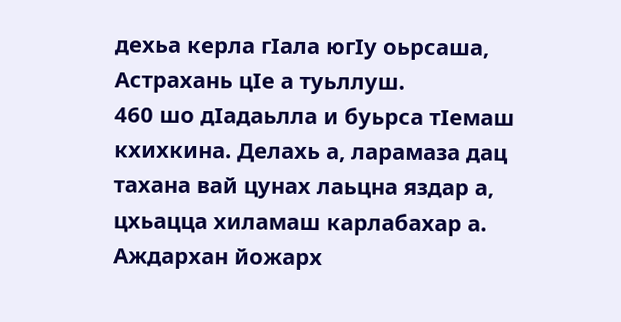дехьа керла гIала югIу оьрсаша, Астрахань цIе а туьллуш.
460 шо дIадаьлла и буьрса тIемаш кхихкина. Делахь а, ларамаза дац тахана вай цунах лаьцна яздар а, цхьацца хиламаш карлабахар а. Аждархан йожарх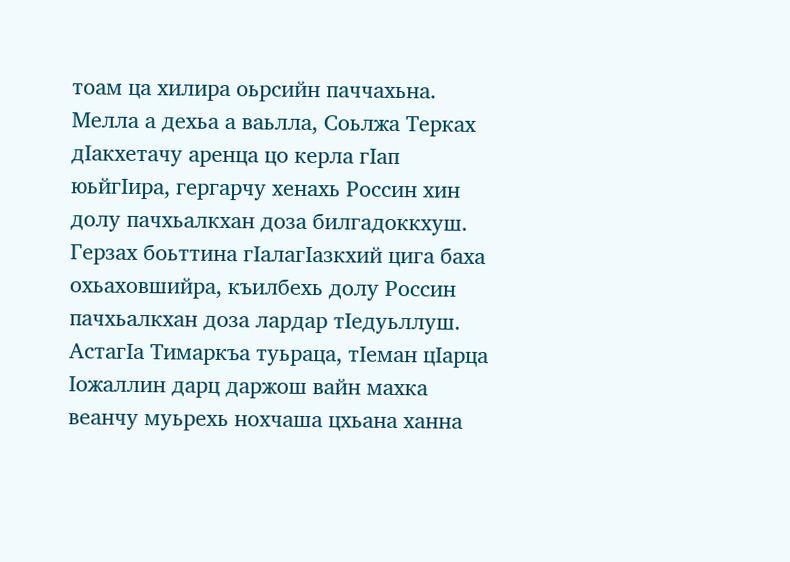тоам ца хилира оьрсийн паччахьна. Мелла а дехьа а ваьлла, Соьлжа Терках дIакхетачу аренца цо керла гIап юьйгIира, гергарчу хенахь Россин хин долу пачхьалкхан доза билгадоккхуш. Герзах боьттина гIалагIазкхий цига баха охьаховшийра, къилбехь долу Россин пачхьалкхан доза лардар тIедуьллуш. АстагIа Тимаркъа туьраца, тIеман цIарца Iожаллин дарц даржош вайн махка веанчу муьрехь нохчаша цхьана ханна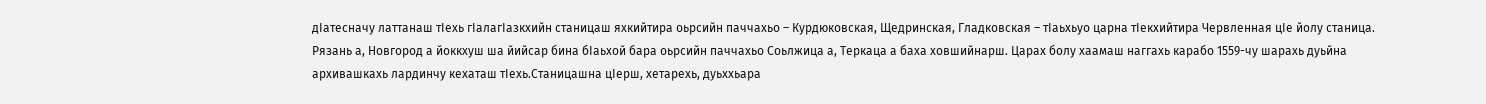дIатесначу латтанаш тIехь гIалагIазкхийн станицаш яхкийтира оьрсийн паччахьо – Курдюковская, Щедринская, Гладковская – тIаьхьуо царна тIекхийтира Червленная цIе йолу станица. Рязань а, Новгород а йоккхуш ша йийсар бина бIаьхой бара оьрсийн паччахьо Соьлжица а, Теркаца а баха ховшийнарш. Царах болу хаамаш наггахь карабо 1559-чу шарахь дуьйна архивашкахь лардинчу кехаташ тIехь.Станицашна цIерш, хетарехь, дуьххьара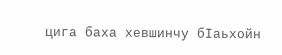цига баха хевшинчу бIаьхойн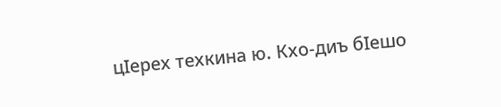цIерех техкина ю. Кхо-диъ бIешо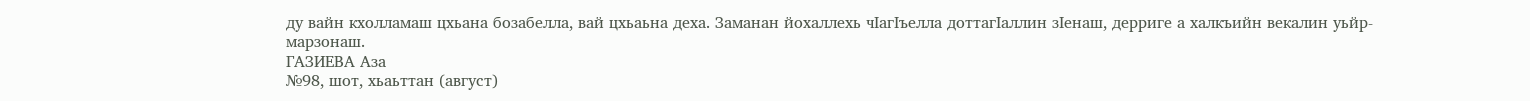ду вайн кхолламаш цхьана бозабелла, вай цхьаьна деха. Заманан йохаллехь чIагIъелла доттагIаллин зIенаш, дерриге а халкъийн векалин уьйр-марзонаш.
ГАЗИЕВА Аза
№98, шот, хьаьттан (август)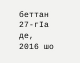беттан 27-гIа де, 2016 шо